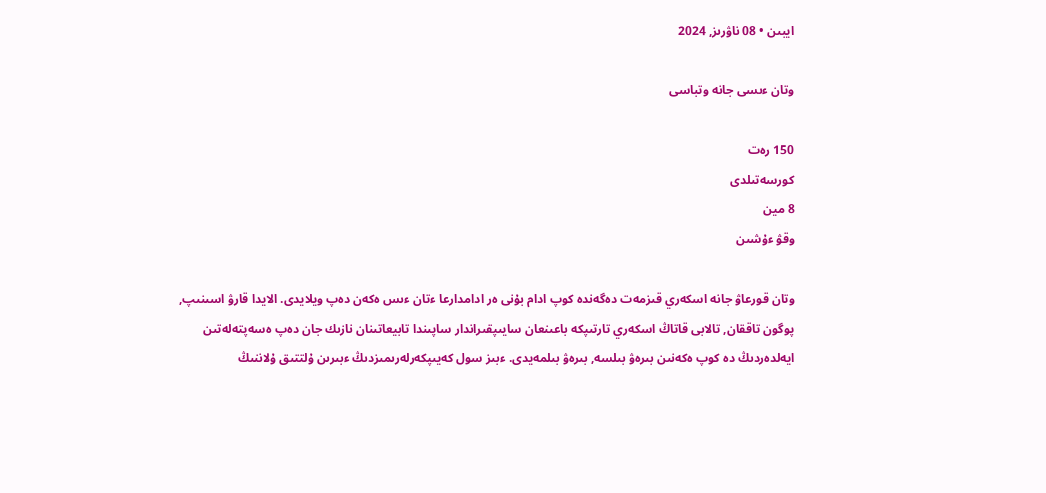ايبىن • 08 ناۋرىز, 2024

وتان ءىسى جانە وتباسى

150 رەت
كورسەتىلدى
8 مين
وقۋ ءۇشىن

وتان قورعاۋ جانە اسكەري قىزمەت دەگەندە كوپ ادام بۇنى ەر ادامدارعا ءتان ءىس ەكەن دەپ ويلايدى. الايدا قارۋ اسىنىپ, پوگون تاققان, تالابى قاتاڭ اسكەري تارتىپكە باعىنعان سايىپقىراندار ساپىندا تابيعاتىنان نازىك جان دەپ ەسەپتەلەتىن ايەلدەردىڭ دە كوپ ەكەنىن بىرەۋ بىلسە, بىرەۋ بىلمەيدى. ءبىز سول كەيىپكەرلەرىمىزدىڭ ءبىرىن ۇلتتىق ۇلاننىڭ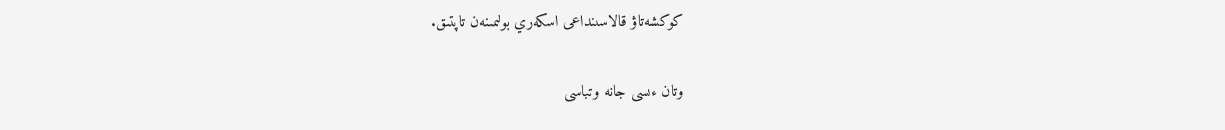كوكشەتاۋ قالاسىنداعى اسكەري بولىمىنەن تاپتىق.

وتان ءىسى جانە وتباسى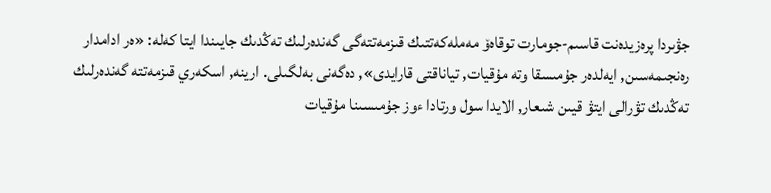جۋىردا پرەزيدەنت قاسىم-جومارت توقاەۆ مەملەكەتتىك قىزمەتتەگى گەندەرلىك تەڭدىك جايىندا ايتا كەلە: «ەر ادامدار رەنجىمەسىن, ايەلدەر جۇمىسقا وتە مۇقيات, تياناقتى قارايدى», دەگەنى بەلگىلى. ارينە, اسكەري قىزمەتتە گەندەرلىك تەڭدىك تۋرالى ايتۋ قيىن شىعار, الايدا سول ورتادا ءوز جۇمىسىنا مۇقيات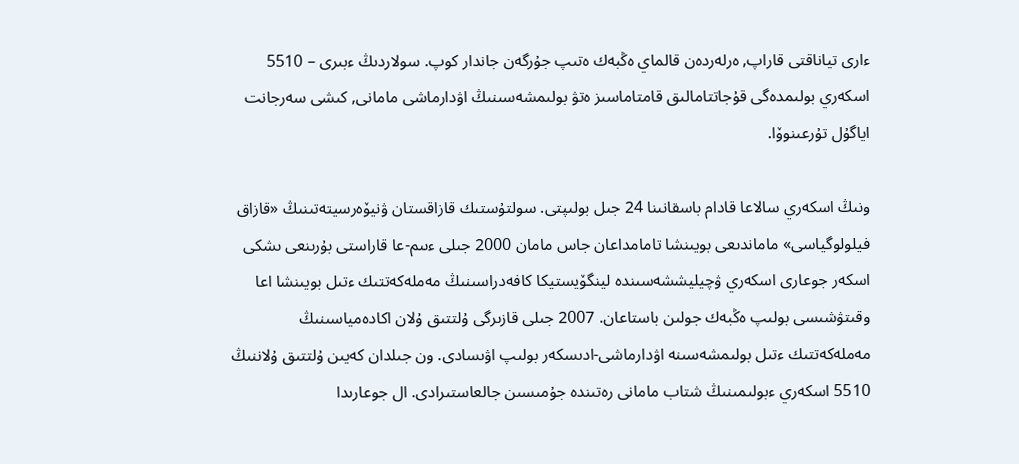ءارى تياناقتى قاراپ, ەرلەردەن قالماي ەڭبەك ەتىپ جۇرگەن جاندار كوپ. سولاردىڭ ءبىرى – 5510 اسكەري بولىمدەگى قۇجاتتامالىق قامتاماسىز ەتۋ بولىمشەسىنىڭ اۋدارماشى مامانى, كىشى سەرجانت اياگۇل تۇرعىنوۆا.

ونىڭ اسكەري سالاعا قادام باسقانىنا 24 جىل بولىپتى. سولتۇستىك قازاقستان ۋنيۆەرسيتەتىنىڭ «قازاق فيلولوگياسى» ماماندىعى بويىنشا تامامداعان جاس مامان 2000 جىلى ءىىم-عا قاراستى بۇرىنعى ىشكى اسكەر جوعارى اسكەري ۋچيليششەسىندە لينگۆيستيكا كافەدراسىنىڭ مەملەكەتتىك ءتىل بويىنشا اعا وقىتۋشىسى بولىپ ەڭبەك جولىن باستاعان. 2007 جىلى قازىرگى ۇلتتىق ۇلان اكادەمياسىنىڭ مەملەكەتتىك ءتىل بولىمشەسىنە اۋدارماشى-ادىسكەر بولىپ اۋىسادى. ون جىلدان كەيىن ۇلتتىق ۇلاننىڭ 5510 اسكەري ءبولىمىنىڭ شتاب مامانى رەتىندە جۇمىسىن جالعاستىرادى. ال جوعارىدا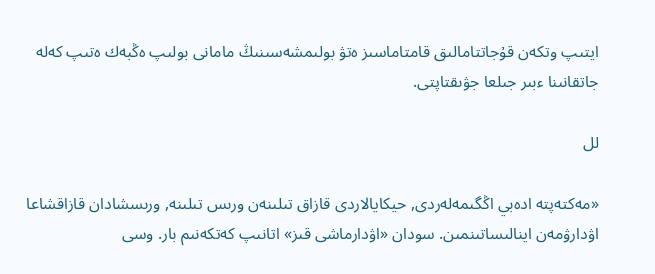ايتىپ وتكەن قۇجاتتامالىق قامتاماسىز ەتۋ بولىمشەسىنىڭ مامانى بولىپ ەڭبەك ەتىپ كەلە جاتقانىنا ءبىر جىلعا جۋىقتاپتى.

لل

«مەكتەپتە ادەبي اڭگىمەلەردى, حيكايالاردى قازاق تىلىنەن ورىس تىلىنە, ورىسشادان قازاقشاعا اۋدارۋمەن اينالىساتىنمىن. سودان «اۋدارماشى قىز» اتانىپ كەتكەنىم بار. وسى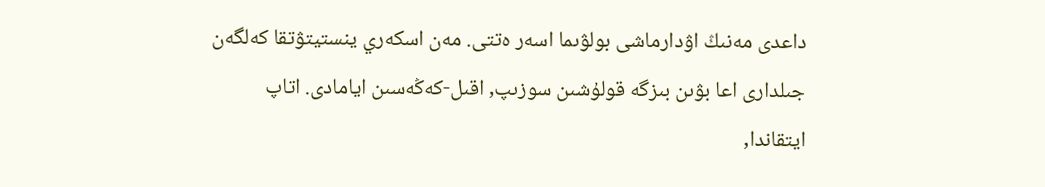داعدى مەنىڭ اۋدارماشى بولۋىما اسەر ەتتى. مەن اسكەري ينستيتۋتقا كەلگەن جىلدارى اعا بۋىن بىزگە قولۇشىن سوزىپ, اقىل-كەڭەسىن ايامادى. اتاپ ايتقاندا,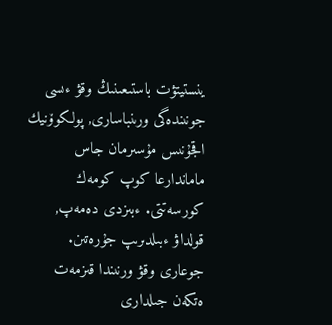ينستيتۋت باستىعىنىڭ وقۋ ءىسى جونىندەگى ورىنباسارى, پولكوۆنيك اقجۇنىس مۇسىرمان جاس ماماندارعا كوپ كومەك كورسەتتى. ءبىزدى دەمەپ, قولداۋ ءبىلدىرىپ جۇرەتىن. جوعارى وقۋ ورنىندا قىزمەت ەتكەن جىلدارى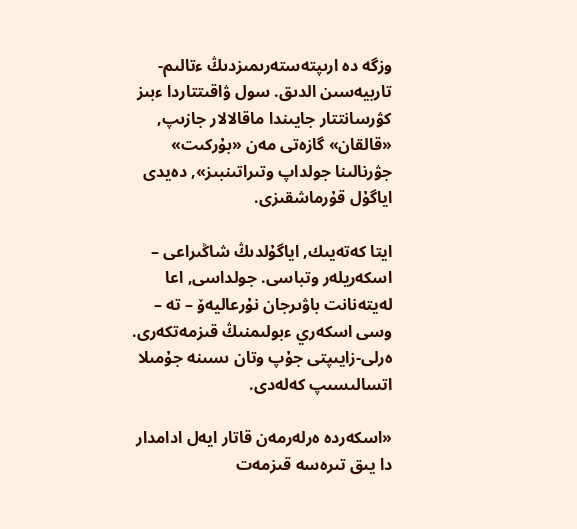وزگە دە ارىپتەستەرىمىزدىڭ ءتالىم-تاربيەسىن الدىق. سول ۋاقىتتاردا ءبىز كۋرسانتتار جايىندا ماقالالار جازىپ, «قالقان» گازەتى مەن «بۇركىت» جۋرنالىنا جولداپ وتىراتىنبىز», دەيدى اياگۇل قۇرماشقىزى.

ايتا كەتەيىك, اياگۇلدىڭ شاڭىراعى – اسكەريلەر وتباسى. جولداسى, اعا لەيتەنانت باۋىرجان نۇرعاليەۆ – تە – وسى اسكەري ءبولىمنىڭ قىزمەتكەرى. ەرلى-زايىپتى جۇپ وتان ىسىنە جۇمىلا اتسالىسىپ كەلەدى.

«اسكەردە ەرلەرمەن قاتار ايەل ادامدار دا يىق تىرەسە قىزمەت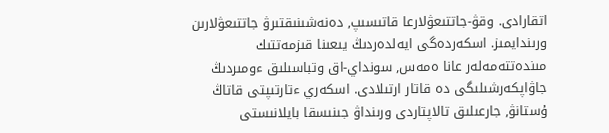اتقارادى. وقۋ-جاتتىعۋلارعا قاتىسىپ, دەنەشىنىقتىرۋ جاتتىعۋلارىن ورىندايمىز. اسكەردەگى ايەلدەردىڭ يىعىنا قىزمەتتىك مىندەتتەمەلەر عانا ەمەس, سونداي-اق وتباسىلىق ءومىردىڭ جاۋاپكەرشىلىگى دە قاتار ارتىلادى. اسكەري ءتارتىپتى قاتاڭ ۇستانۋ, جارعىلىق تالاپتاردى ورىنداۋ جىنىسقا بايلانىستى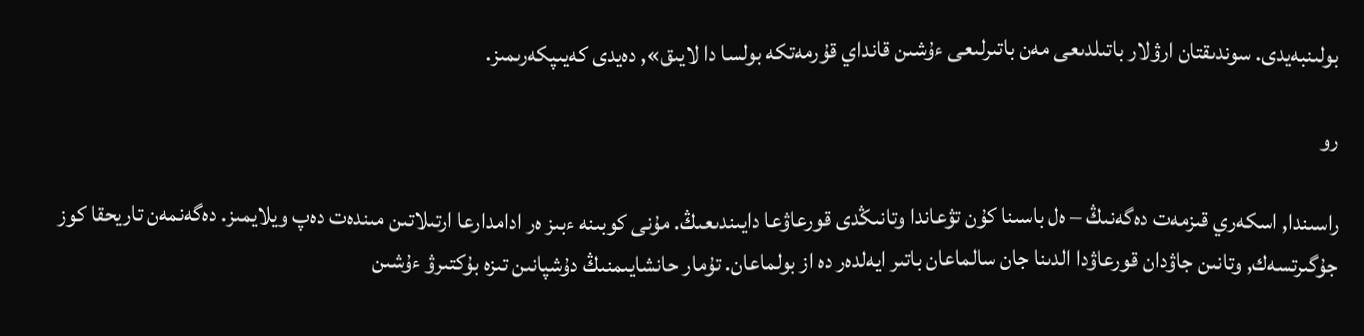بولىنبەيدى. سوندىقتان ارۋلار باتىلدىعى مەن باتىرلىعى ءۇشىن قانداي قۇرمەتكە بولسا دا لايىق», دەيدى كەيىپكەرىمىز.

رو

راسىندا, اسكەري قىزمەت دەگەنىڭ – ەل باسىنا كۇن تۋعاندا وتانىڭدى قورعاۋعا دايىندىعىڭ. مۇنى كوبىنە ءبىز ەر ادامدارعا ارتىلاتىن مىندەت دەپ ويلايمىز. دەگەنمەن تاريحقا كوز جۇگىرتسەك, وتانىن جاۋدان قورعاۋدا الدىنا جان سالماعان باتىر ايەلدەر دە از بولماعان. تۇمار حانشايىمنىڭ دۇشپانىن تىزە بۇكتىرۋ ءۇشىن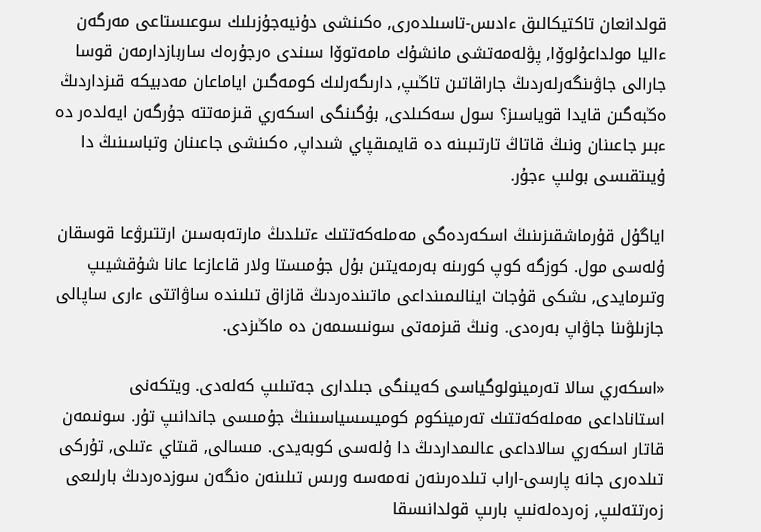قولدانعان تاكتيكالىق ءادىس-تاسىلدەرى, ەكىنشى دۇنيەجۇزىلىك سوعىستاعى مەرگەن ءاليا مولداعۇلوۆا, پۋلەمەتشى مانشۇك مامەتوۆا سىندى ەرجۇرەك ساربازدارمەن قوسا جارالى جاۋىنگەرلەردىڭ جاراقاتىن تاڭىپ, دارىگەرلىك كومەگىن اياماعان مەدبيكە قىزداردىڭ ەڭبەگىن قايدا قوياسىز؟ سول سەكىلدى, بۇگىنگى اسكەري قىزمەتتە جۇرگەن ايەلدەر دە ءبىر جاعىنان ونىڭ قاتاڭ تارتىبىنە دە قايمىقپاي شىداپ, ەكىنشى جاعىنان وتباسىنىڭ دا ۇيىتقىسى بولىپ ءجۇر.

اياگۇل قۇرماشقىزىنىڭ اسكەردەگى مەملەكەتتىك ءتىلدىڭ مارتەبەسىن ارتتىرۋعا قوسقان ۇلەسى مول. كوزگە كوپ كورىنە بەرمەيتىن بۇل جۇمىستا ولار قاعازعا عانا شۇقشيىپ وتىرمايدى, ىشكى قۇجات اينالىمىنداعى ماتىندەردىڭ قازاق تىلىندە ساۋاتتى ءارى ساپالى جازىلۋىنا جاۋاپ بەرەدى. ونىڭ قىزمەتى سونىسىمەن دە ماڭىزدى.

«اسكەري سالا تەرمينولوگياسى كەيىنگى جىلدارى جەتىلىپ كەلەدى. ويتكەنى استاناداعى مەملەكەتتىك تەرمينكوم كوميسسياسىنىڭ جۇمىسى جاندانىپ تۇر. سونىمەن قاتار اسكەري سالاداعى عالىمداردىڭ دا ۇلەسى كوبەيدى. مىسالى, قىتاي ءتىلى, تۇركى تىلدەرى جانە پارسى-اراب تىلدەرىنەن نەمەسە ورىس تىلىنەن ەنگەن سوزدەردىڭ بارلىعى زەرتتەلىپ, زەردەلەنىپ بارىپ قولدانىسقا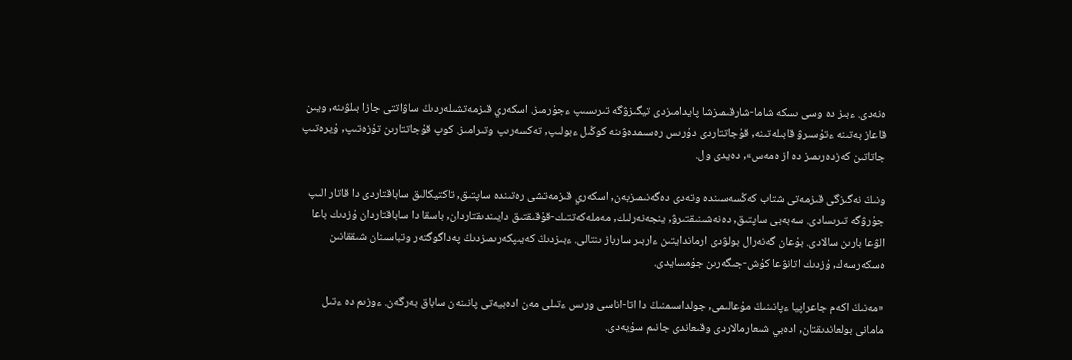ەنەدى. ءبىز دە وسى ىسكە شاما-شارقىمىزشا پايدامىزدى تيگىزۋگە تىرىسىپ ءجۇرمىز. اسكەري قىزمەتشىلەردىڭ ساۋاتتى جازا بىلۋىنە, ويىن قاعاز بەتىنە ءتۇسىرۋ قابىلەتىنە, قۇجاتتاردى دۇرىس رەسىمدەۋىنە كوڭىل ءبولىپ, تەكسەرىپ وتىرامىز. كوپ قۇجاتتارىن تۇزەتىپ, ۇيرەتىپ جاتاتىن كەزدەرىمىز دە از ەمەس», دەيدى ول.

ونىڭ نەگىزگى قىزمەتى شتاب كەڭسەسىندە وتەدى دەگەنىمىزبەن, اسكەري قىزمەتشى رەتىندە ساپتىق, تاكتيكالىق ساباقتاردى دا قاتار الىپ جۇرۋگە تىرىسادى. سەبەبى ساپتىق, دەنەشىنىقتىرۋ, ينجەنەرلىك, مەملەكەتتىك-قۇقىقتىق دايىندىقتاردان, باسقا دا ساباقتاردان ۇزدىك باعا الۋعا بارىن سالادى. بۇعان گەنەرال بولۋدى ارماندايتىن ءاربىر سارباز ىنتالى. ءبىزدىڭ كەيىپكەرىمىزدىڭ پەداگوگتەر وتباسىنان شىققانىن ەسكەرسەك, ۇزدىك اتانۋعا كۇش-جىگەرىن جۇمسايدى.

«مەنىڭ اكەم جاعراپيا ءپانىنىڭ مۇعالىمى, جولداسىمنىڭ دا اتا-اناسى ورىس ءتىلى مەن ادەبيەتى پانىنەن ساباق بەرگەن. ءوزىم دە ءتىل مامانى بولعاندىقتان, ادەبي شىعارمالاردى وقىعاندى جانىم سۇيەدى.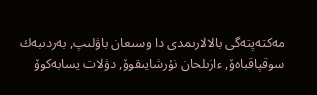مەكتەپتەگى بالالارىمدى دا وسىعان باۋلىپ, بەردىبەك سوقپاقباەۆ, ءازىلحان نۇرشايىقوۆ, دۋلات يسابەكوۆ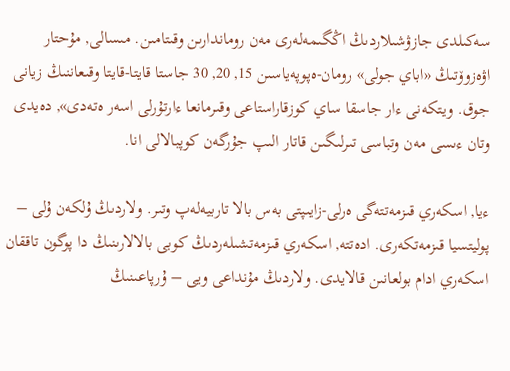سەكىلدى جازۋشىلاردىڭ اڭگىمەلەرى مەن روماندارىن وقىتامىن. مىسالى, مۇحتار اۋەزوۆتىڭ «اباي جولى» رومان-ەپوپەياسىن 15, 20, 30 جاستا قايتا-قايتا وقىعاننىڭ زيانى جوق. ويتكەنى ءار جاسقا ساي كوزقاراستاعى وقىرمانعا ءارتۇرلى اسەر ەتەدى», دەيدى وتان ءىسى مەن وتباسى تىرلىگىن قاتار الىپ جۇرگەن كوپبالالى انا.

ءيا, اسكەري قىزمەتتەگى ەرلى-زايىپتى بەس بالا تاربيەلەپ وتىر. ولاردىڭ ۇلكەن ۇلى – پوليتسيا قىزمەتكەرى. ادەتتە, اسكەري قىزمەتشىلەردىڭ كوبى بالالارىنىڭ دا پوگون تاققان اسكەري ادام بولعانىن قالايدى. ولاردىڭ مۇنداعى ويى – ۇرپاعىنىڭ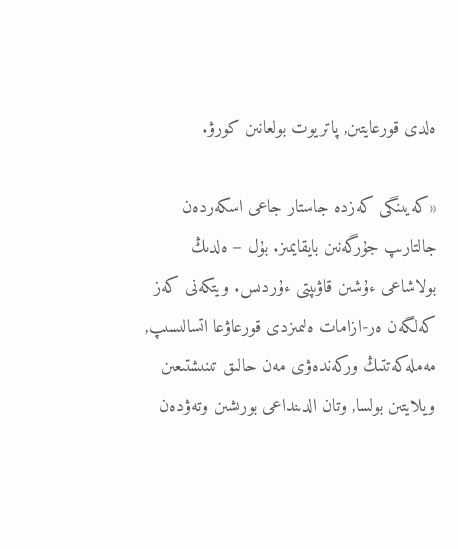ەلدى قورعايتىن, پاتريوت بولعانىن كورۋ.

«كەيىنگى كەزدە جاستار جاعى اسكەردەن جالتارىپ جۇرگەنىن بايقايمىز. بۇل – ەلدىڭ بولاشاعى ءۇشىن قاۋىپتى ءۇردىس. ويتكەنى كەز كەلگەن ەر-ازامات ەلىمىزدى قورعاۋعا اتسالىسىپ, مەملەكەتتىڭ وركەندەۋى مەن حالىق تىنىشتىعىن ويلايتىن بولسا, وتان الدىنداعى بورىشىن وتەۋدەن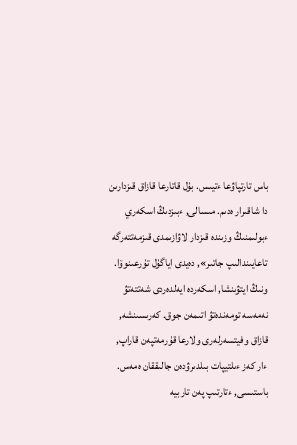باس تارتپاۋعا ءتيىس. بۇل قاتارعا قازاق قىزدارىن دا شاقىرار ەدىم. مىسالى, ءبىزدىڭ اسكەري ءبولىمنىڭ وزىندە قىزدار لاۋازىمدى قىزمەتتەرگە تاعايىندالىپ جاتىر», دەيدى اياگۇل تۇرعىنوۆا. ونىڭ ايتۋىنشا, اسكەردە ايەلدەردى شەتتەتۋ نەمەسە تومەندەتۋ اتىمەن جوق. كەرىسىنشە, قازاق وفيتسەرلەرى ولارعا قۇرمەتپەن قاراپ, ءار كەز ءىلتيپات بىلدىرۋدەن جالىققان ەمەس. باستىسى, ءتارتىپ پەن تاربيە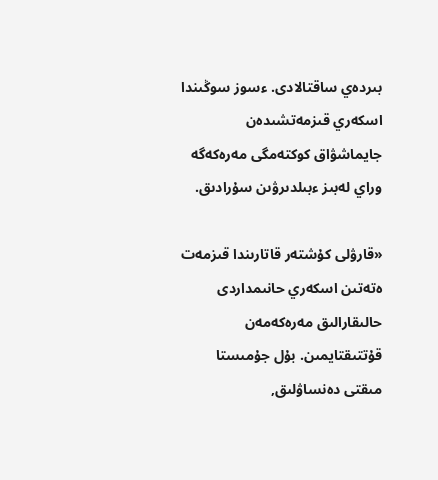بىردەي ساقتالادى. ءسوز سوڭىندا اسكەري قىزمەتشىدەن جايماشۋاق كوكتەمگى مەرەكەگە وراي لەبىز ءبىلدىرۋىن سۇرادىق.

«قارۋلى كۇشتەر قاتارىندا قىزمەت ەتەتىن اسكەري حانىمداردى حالىقارالىق مەرەكەمەن قۇتتىقتايمىن. بۇل جۇمىستا مىقتى دەنساۋلىق,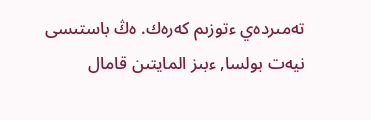تەمىردەي ءتوزىم كەرەك. ەڭ باستىسى نيەت بولسا, ءبىز المايتىن قامال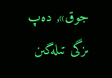جوق», دەپ ىزگى تىلەگىن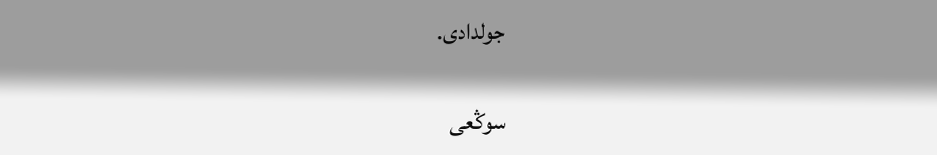جولدادى.

سوڭعى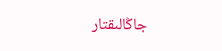جاڭالىقتار